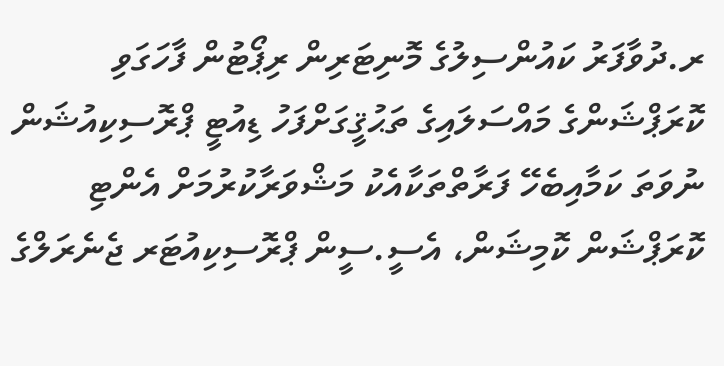ރ.ދުވާފަރު ކައުންސިލުގެ މޮނިޓަރިން ރިޕޯޓުން ފާހަގަވި ކޮރަޕްޝަންގެ މައްސަލައިގެ ތަޙުޤީގަށްފަހު ޑިއުޓީ ޕްރޮސިކިއުޝަން ނުވަތަ ކަމާއިބެހޭ ފަރާތްތަކާއެކު މަޝްވަރާކުރުމަށް އެންޓި ކޮރަޕްޝަން ކޮމިޝަން، އެސީ.ސީން ޕްރޮސިކިއުޓަރ ޖެނެރަލްގެ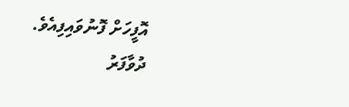އޮފީހަށް ފޮނުވައިފިއެވެ.
ދުވާފަރު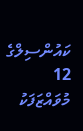ކައުންސިލްގެ 12 މުވައްޒަފަކު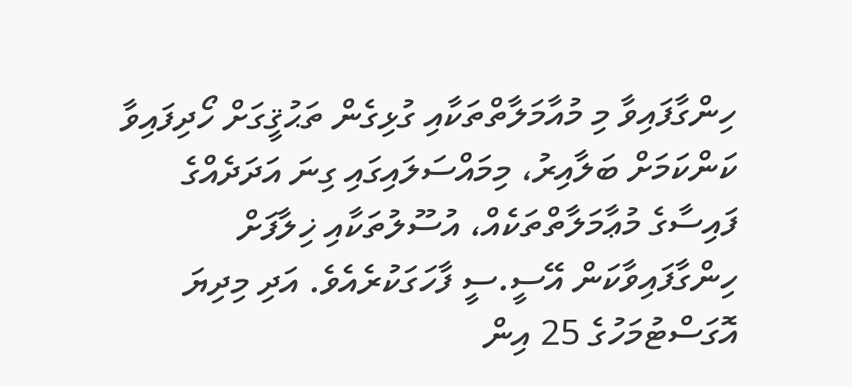ހިންގާފައިވާ މި މުއާމަލާތްތަކާއި ގުޅިގެން ތަޙުޤީގަށް ހޯދިފައިވާ ކަންކަމަށް ބަލާއިރު، މިމައްސަލައިގައި ގިނަ އަދަދެއްގެ ފައިސާގެ މުޢާމަލާތްތަކެއް، އުސޫލުތަކާއި ޚިލާފަށް ހިންގާފައިވާކަން އޭސީ.ސީ ފާހަގަކުރެއެވެ. އަދި މިދިޔަ އޮގަސްޓުމަހުގެ 25 އިން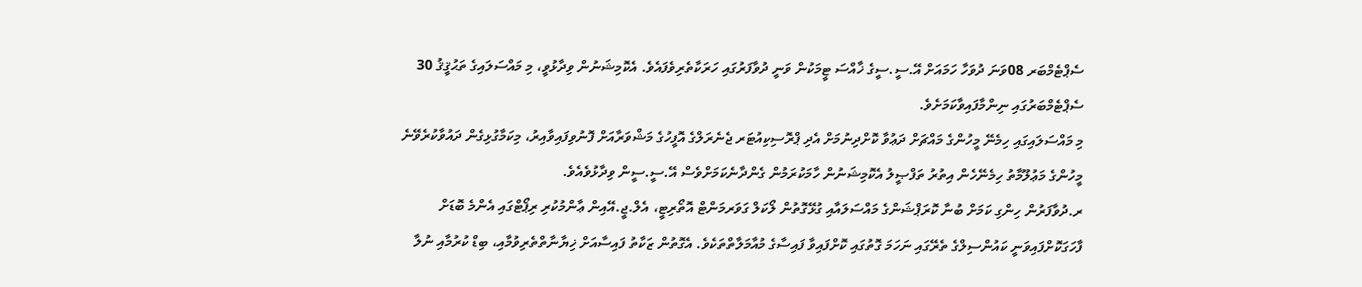ސެޕްޓެމްބަރ 08ވަނަ ދުވަހާ ހަމައަށް އޭ.ސީ.ސީގެ ޚާއްސަ ޓީމަކުން ވަނީ ދުވާފަރުގައި ހަރަކާތެރިވެފައެވެ. އެކޮމިޝަނުން ވިދާޅުވީ، މި މައްސަލައިގެ ތަޙުޤީޤު 30 ސެޕްޓެމްބަރުގައި ނިންމާފައިވާކަމަށެވެ.
މި މައްސަލައިގައި ހިމެނޭ މީހުންގެ މައްޗަށް ދަޢުވާ ކޮށްދިނުމަށް އެދި ޕްރޮސިކިއުޓަރ ޖެނެރަލްގެ އޮފީހުގެ މަޝްވަރާއަށް ފޮނުވިފައިވާއިރު، މިކަމާގުޅިގެން ދައުވާކުރެވޭނެ މީހުންގެ މަޢުލޫމާތު ހިމެނޭހެން އިތުރު ތަފްޞީލު އެކޮމިޝަނުން ހާމަކުރަމުން ގެންދާނެކަމަށްވެސް އޭ.ސީ.ސީން ވިދާޅުވެއެވެ.
ރ.ދުވާފަރުން ހިންގި ކަމަށް ބުނާ ކޮރަޕްޝަންގެ މައްސަލައާއި ގުޅޭގޮތުން ލޯކަލް ގަވަރމަންޓް އޮތޯރިޓީ، އެލް.ޖީ.އޭއިން ޢާންމުކުރި ރިޕޯޓްގައި އެންމެ ބޮޑަށް ފާހަގަކޮށްފައިވަނީ ކައުންސިލްގެ ތެރޭގައި ނަހަމަ ގޮތުގައި ކޮށްފައިވާ ފައިސާގެ މުއާމަލާތްތަކެވެ. އެގޮތުން ޒަކާތު ފައިސާއަށް ޚިޔާނާތްތެރިވުމާއި، ބިޑް ކުރުމާއި ނުލާ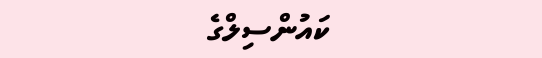ކައުންސިލްގެ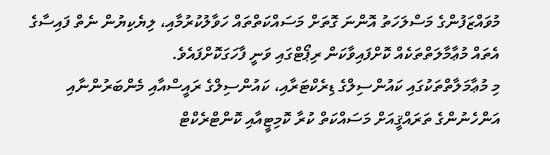މުވައްޒަފުންގެ މަސްލަހަތު އޮންނަ ގޮތަށް މަސައްކަތްތައް ހަވާލުކުރުމާއި، ލިޔެކިޔުން ނެތް ފައިސާގެ އެތައް މުޢާމާލަތްތަކެއް ކޮށްފައިވާކަން ރިޕޯޓްގައި ވަނީ ފާހަގަކޮށްފައެވެ.
މި މުޢާމަލާތްތަކުގައި ކައުންސިލްގެ ޑިރެކްޓަރާއި، ކައުންސިލްގެ ރައީސްއާއި މެންބަރުންނާއި އަންހެނުންގެ ތަރައްޤީއަށް މަސައްކަތް ކުރާ ކޮމިޓީއާއި ކޮންޓްރެކްޓް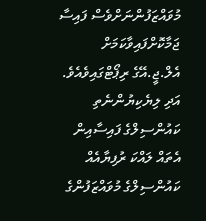މުވައްޒަފުންނަށްވެސް ފައިސާ ޖަމާކޮށްފައިވާކަމަށް އެލް.ޖީ.އޭގެ ރިޕޯޓްގައިވެއެވެ. އަދި ލިޔެކިޔުންނެތި ކައުންސިލްގެ ފައިސާއިން އެތައް ލައްކަ ރުފިޔާއެއް ކައުންސިލްގެ މުވައްޒަފުންގެ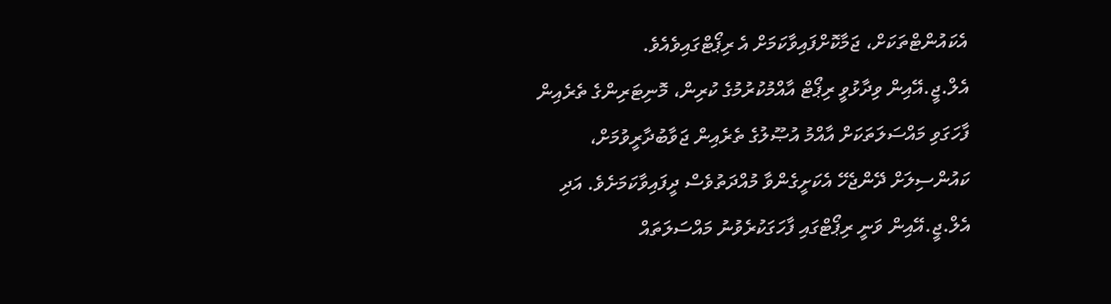އެކައުންޓްތަކަށް، ޖަމާކޮށްފައިވާކަމަށް އެ ރިޕޯޓްގައިވެއެވެ.
އެލް.ޖީ.އޭއިން ވިދާޅުވީ ރިޕޯޓް އާއްމުކުރުމުގެ ކުރިން، މޮނިޓަރިންގެ ތެރެއިން ފާހަގަވި މައްސަލަތަކަށް އާއްމު އުޞޫލުގެ ތެރެއިން ޖަވާބުދާރީވުމަށް، ކައުންސިލަށް ދޭންޖެހޭ އެކަށީގެންވާ މުއްދަތުވެސް ދީފައިވާކަމަށެވެ. އަދި އެލް.ޖީ.އޭއިން ވަނީ ރިޕޯޓްގައި ފާހަގަކުރެވުނު މައްސަލަތައް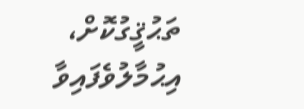ތަޙުޤީގުކޮށް، އިޙުމާލުވެފައިވާ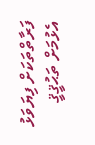ފަރާތްތަކަށް ފިޔަވަޅު އެޅުމަށް ތަޙުޤީޤީ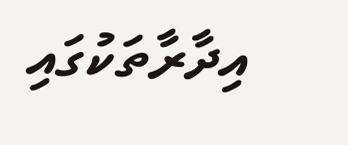އިދާރާތަކުގައި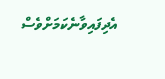އެދިފައިވާނެކަމަށްވެސް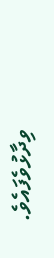ވިދާޅުވެފައެވެ.